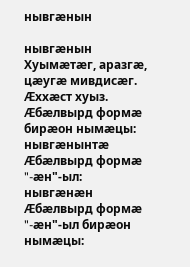нывгæнын

нывгæнын
Хуымæтæг, аразгæ, цæугæ мивдисæг. Æххæст хуыз.
Æбæлвырд формæ бирæон нымæцы:
нывгæнынтæ
Æбæлвырд формæ "-æн"-ыл:
нывгæнæн
Æбæлвырд формæ "-æн"-ыл бирæон нымæцы: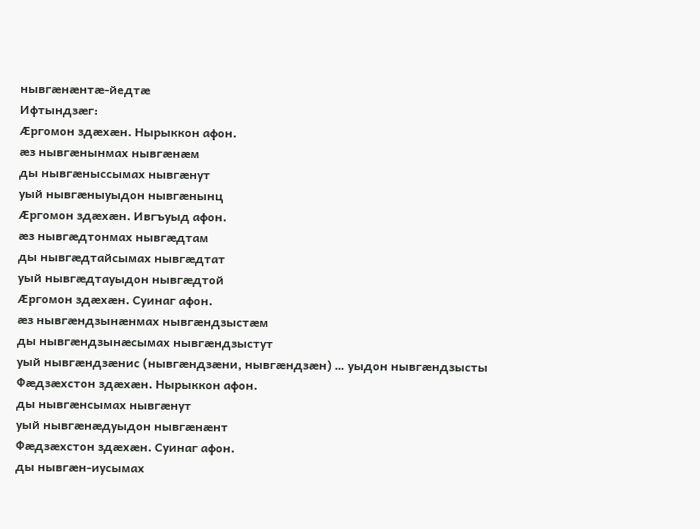нывгæнæнтæ-йедтæ
Ифтындзæг:
Æргомон здæхæн. Нырыккон афон.
æз нывгæнынмах нывгæнæм
ды нывгæныссымах нывгæнут
уый нывгæныуыдон нывгæнынц
Æргомон здæхæн. Ивгъуыд афон.
æз нывгæдтонмах нывгæдтам
ды нывгæдтайсымах нывгæдтат
уый нывгæдтауыдон нывгæдтой
Æргомон здæхæн. Суинаг афон.
æз нывгæндзынæнмах нывгæндзыстæм
ды нывгæндзынæсымах нывгæндзыстут
уый нывгæндзæнис (нывгæндзæни, нывгæндзæн) … уыдон нывгæндзысты
Фæдзæхстон здæхæн. Нырыккон афон.
ды нывгæнсымах нывгæнут
уый нывгæнæдуыдон нывгæнæнт
Фæдзæхстон здæхæн. Суинаг афон.
ды нывгæн-иусымах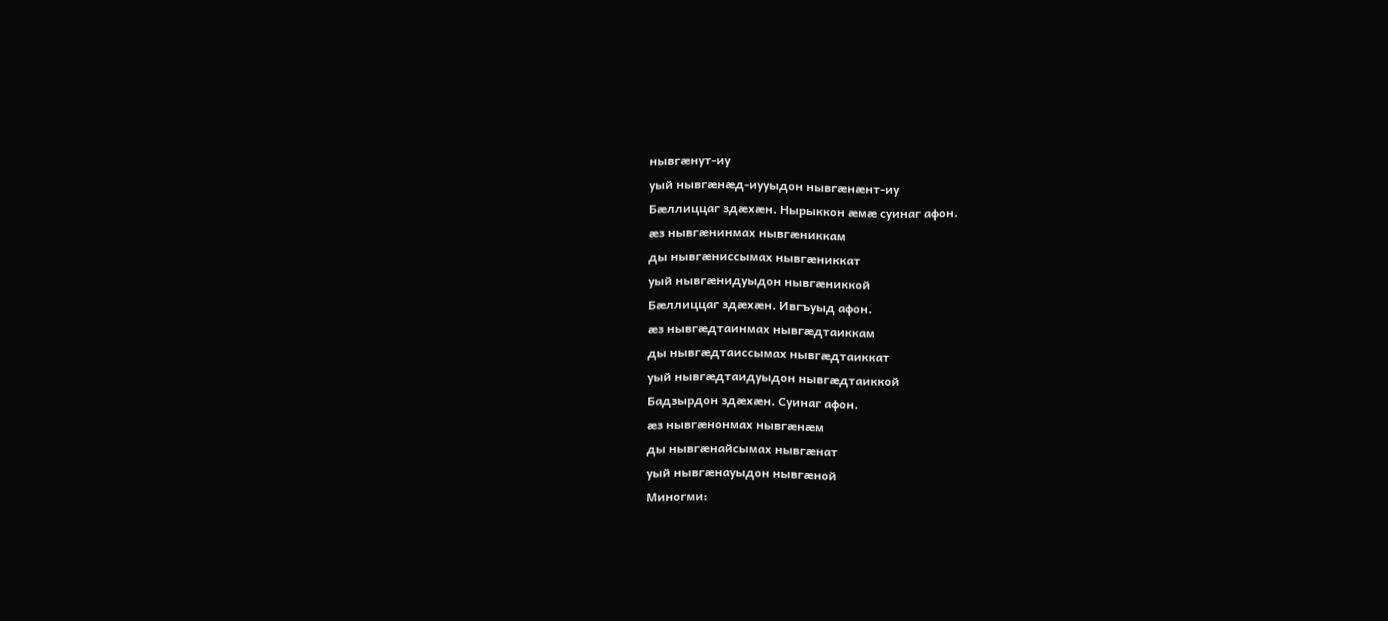нывгæнут-иу
уый нывгæнæд-иууыдон нывгæнæнт-иу
Бæллиццаг здæхæн. Нырыккон æмæ суинаг афон.
æз нывгæнинмах нывгæниккам
ды нывгæниссымах нывгæниккат
уый нывгæнидуыдон нывгæниккой
Бæллиццаг здæхæн. Ивгъуыд афон.
æз нывгæдтаинмах нывгæдтаиккам
ды нывгæдтаиссымах нывгæдтаиккат
уый нывгæдтаидуыдон нывгæдтаиккой
Бадзырдон здæхæн. Суинаг афон.
æз нывгæнонмах нывгæнæм
ды нывгæнайсымах нывгæнат
уый нывгæнауыдон нывгæной
Миногми: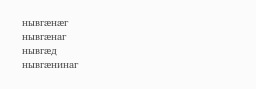нывгæнæг
нывгæнаг
нывгæд
нывгæнинаг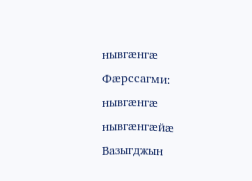нывгæнгæ
Фæрссагми:
нывгæнгæ
нывгæнгæйæ
Вазыгджын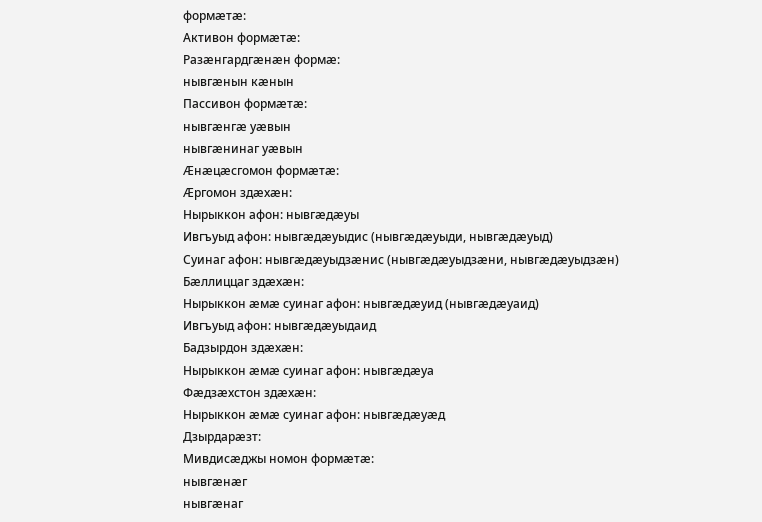формæтæ:
Активон формæтæ:
Разæнгардгæнæн формæ:
нывгæнын кæнын
Пассивон формæтæ:
нывгæнгæ уæвын
нывгæнинаг уæвын
Æнæцæсгомон формæтæ:
Æргомон здæхæн:
Нырыккон афон: нывгæдæуы
Ивгъуыд афон: нывгæдæуыдис (нывгæдæуыди, нывгæдæуыд)
Суинаг афон: нывгæдæуыдзæнис (нывгæдæуыдзæни, нывгæдæуыдзæн)
Бæллиццаг здæхæн:
Нырыккон æмæ суинаг афон: нывгæдæуид (нывгæдæуаид)
Ивгъуыд афон: нывгæдæуыдаид
Бадзырдон здæхæн:
Нырыккон æмæ суинаг афон: нывгæдæуа
Фæдзæхстон здæхæн:
Нырыккон æмæ суинаг афон: нывгæдæуæд
Дзырдарæзт:
Мивдисæджы номон формæтæ:
нывгæнæг
нывгæнаг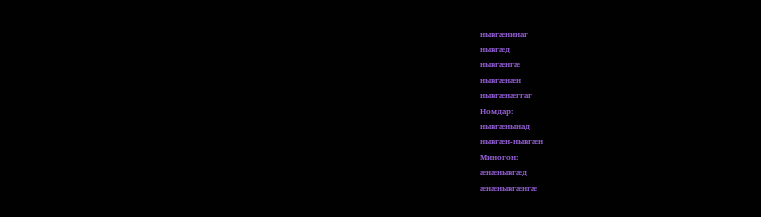нывгæнинаг
нывгæд
нывгæнгæ
нывгæнæн
нывгæнæггаг
Номдар:
нывгæнынад
нывгæн-нывгæн
Миногон:
æнæнывгæд
æнæнывгæнгæ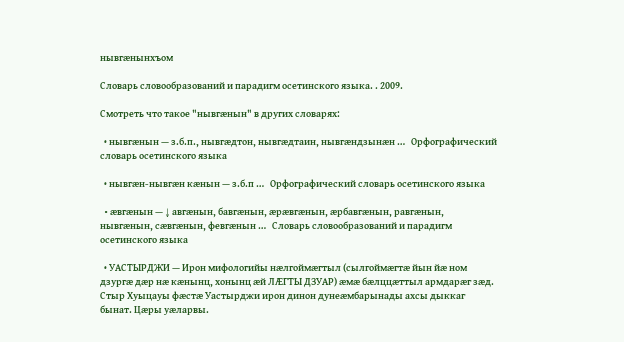нывгæнынхъом

Словарь словообразований и парадигм осетинского языка. . 2009.

Смотреть что такое "нывгæнын" в других словарях:

  • нывгæнын — з.б.п., нывгæдтон, нывгæдтаин, нывгæндзынæн …   Орфографический словарь осетинского языка

  • нывгæн-нывгæн кæнын — з.б.п …   Орфографический словарь осетинского языка

  • æвгæнын — ↓ авгæнын, бавгæнын, æрæвгæнын, æрбавгæнын, равгæнын, нывгæнын, сæвгæнын, февгæнын …   Словарь словообразований и парадигм осетинского языка

  • УАСТЫРДЖИ — Ирон мифологийы нæлгоймæгтыл (сылгоймæгтæ йын йæ ном дзургæ дæр нæ кæнынц, хонынц æй ЛÆГТЫ ДЗУАР) æмæ бæлццæттыл армдарæг зæд. Стыр Хуыцауы фæстæ Уастырджи ирон динон дунеæмбарынады ахсы дыккаг бынат. Цæры уæларвы.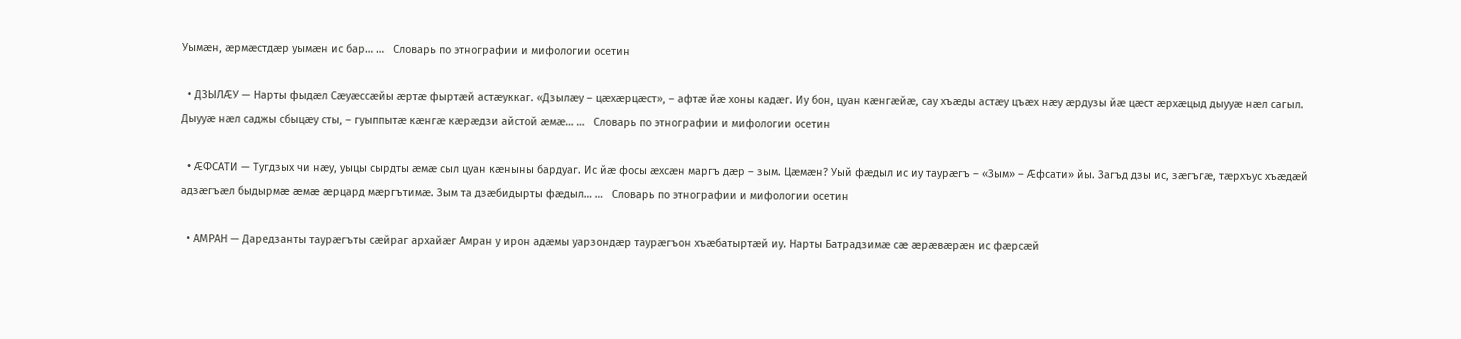Уымæн, æрмæстдæр уымæн ис бар… …   Словарь по этнографии и мифологии осетин

  • ДЗЫЛÆУ — Нарты фыдæл Сæуæссæйы æртæ фыртæй астæуккаг. «Дзылæу – цæхæрцæст», – афтæ йæ хоны кадæг. Иу бон, цуан кæнгæйæ, сау хъæды астæу цъæх нæу æрдузы йæ цæст æрхæцыд дыууæ нæл сагыл. Дыууæ нæл саджы сбыцæу сты, – гуыппытæ кæнгæ кæрæдзи айстой æмæ… …   Словарь по этнографии и мифологии осетин

  • ÆФСАТИ — Тугдзых чи нæу, уыцы сырдты æмæ сыл цуан кæныны бардуаг. Ис йæ фосы æхсæн маргъ дæр – зым. Цæмæн? Уый фæдыл ис иу таурæгъ – «Зым» – Æфсати» йы. Загъд дзы ис, зæгъгæ, тæрхъус хъæдæй адзæгъæл быдырмæ æмæ æрцард мæргътимæ. Зым та дзæбидырты фæдыл… …   Словарь по этнографии и мифологии осетин

  • АМРАН — Даредзанты таурæгъты сæйраг архайæг Амран у ирон адæмы уарзондæр таурæгъон хъæбатыртæй иу. Нарты Батрадзимæ сæ æрæвæрæн ис фæрсæй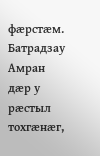фæрстæм. Батрадзау Амран дæр у рæстыл тохгæнæг,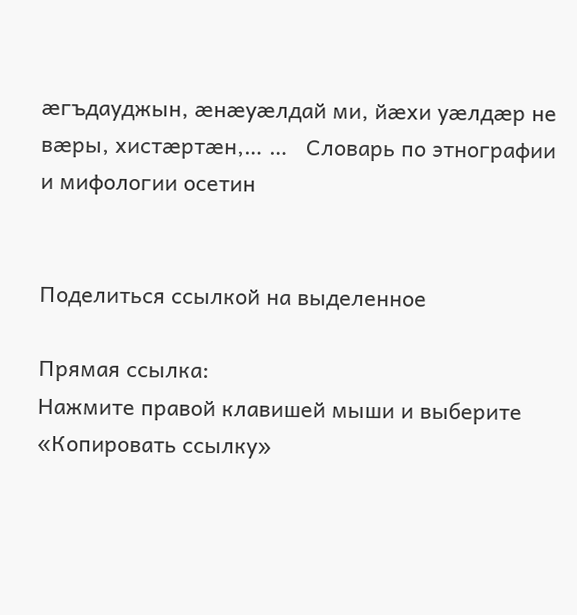æгъдауджын, æнæуæлдай ми, йæхи уæлдæр не вæры, хистæртæн,… …   Словарь по этнографии и мифологии осетин


Поделиться ссылкой на выделенное

Прямая ссылка:
Нажмите правой клавишей мыши и выберите «Копировать ссылку»